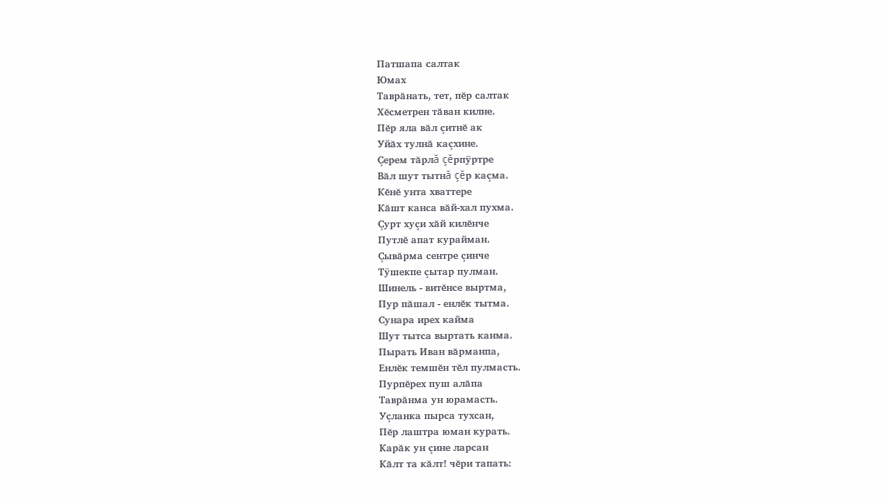Патшапа салтак
Юмах
Таврăнать, тет, пĕр салтак
Хĕсметрен тăван килне.
Пĕр яла вăл çитнĕ ак
Уйăх тулнă каçхине.
Çерем тăрлă çĕрпÿртре
Вăл шут тытнă çĕр каçма.
Кĕнĕ унта хваттере
Кăшт канса вăй-хал пухма.
Çурт хуçи хăй килĕнче
Путлĕ апат курайман.
Çывăрма сентре çинче
Тÿшекпе çытар пулман.
Шинель - витĕнсе выртма,
Пур пăшал - енлĕк тытма.
Сунара ирех кайма
Шут тытса выртать канма.
Пырать Иван вăрманпа,
Енлĕк темшĕн тĕл пулмасть.
Пурпĕрех пуш алăпа
Таврăнма ун юрамасть.
Уçланка пырса тухсан,
Пĕр лаштра юман курать.
Карăк ун çине ларсан
Кăлт та кăлт! чĕри тапать: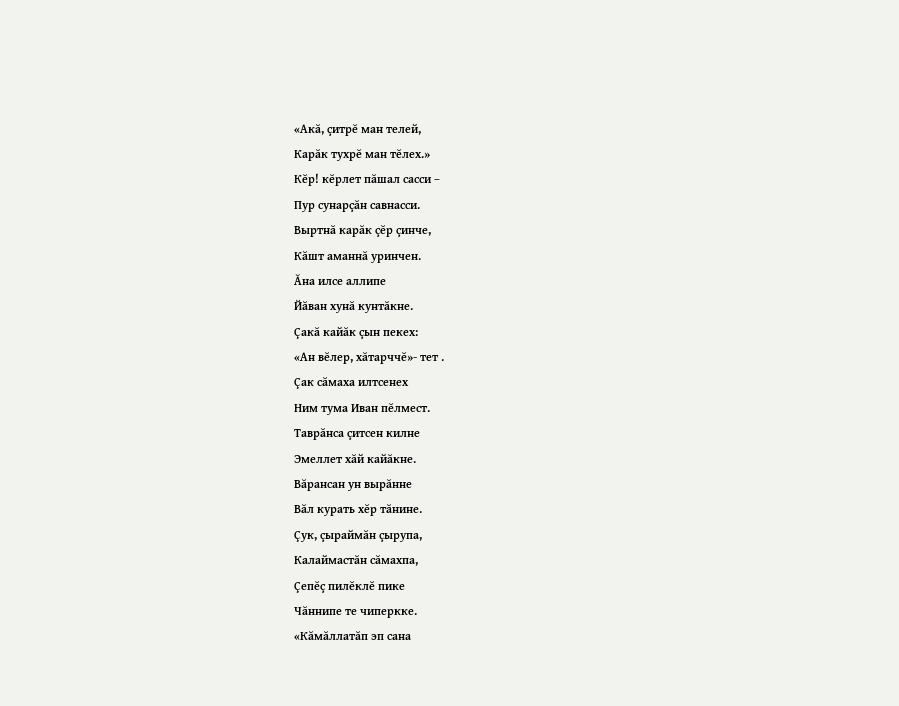«Акă, çитрĕ ман телей,
Карăк тухрĕ ман тĕлех.»
Кĕр! кĕрлет пăшал сасси –
Пур сунарçăн савнасси.
Выртнă карăк çĕр çинче,
Кăшт аманнă уринчен.
Ăна илсе аллипе
Йăван хунă кунтăкне.
Çакă кайăк çын пекех:
«Ан вĕлер, хăтарччĕ»- тет .
Çак сăмаха илтсенех
Ним тума Иван пĕлмест.
Таврăнса çитсен килне
Эмеллет хăй кайăкне.
Вăрансан ун вырăнне
Вăл курать хĕр тăнине.
Çук, çыраймăн çырупа,
Калаймастăн сăмахпа,
Çепĕç пилĕклĕ пике
Чăннипе те чиперкке.
«Кăмăллатăп эп сана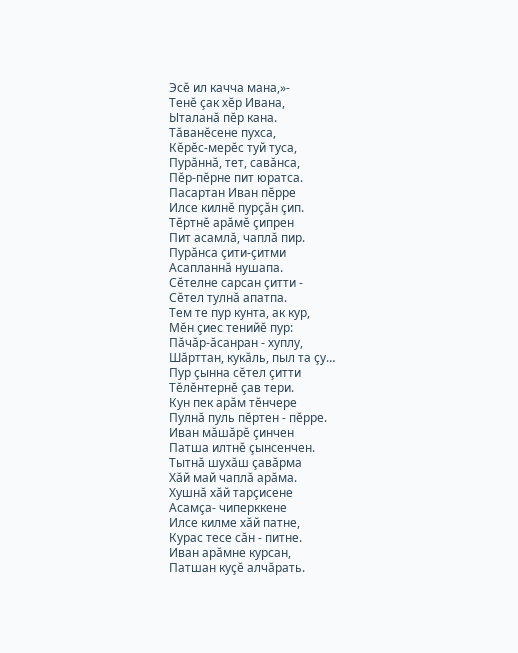Эсĕ ил качча мана,»-
Тенĕ çак хĕр Ивана,
Ыталанă пĕр кана.
Тăванĕсене пухса,
Кĕрĕс-мерĕс туй туса,
Пурăннă, тет, савăнса,
Пĕр-пĕрне пит юратса.
Пасартан Иван пĕрре
Илсе килнĕ пурçăн çип.
Тĕртнĕ арăмĕ çипрен
Пит асамлă, чаплă пир.
Пурăнса çити-çитми
Асапланнă нушапа.
Сĕтелне сарсан çитти -
Сĕтел тулнă апатпа.
Тем те пур кунта, ак кур,
Мĕн çиес тенийĕ пур:
Пăчăр-ăсанран - хуплу,
Шăрттан, кукăль, пыл та çу…
Пур çынна сĕтел çитти
Тĕлĕнтернĕ çав тери.
Кун пек арăм тĕнчере
Пулнă пуль пĕртен - пĕрре.
Иван мăшăрĕ çинчен
Патша илтнĕ çынсенчен.
Тытнă шухăш çавăрма
Хăй май чаплă арăма.
Хушнă хăй тарçисене
Асамçа- чиперккене
Илсе килме хăй патне,
Курас тесе сăн - питне.
Иван арăмне курсан,
Патшан куçĕ алчăрать.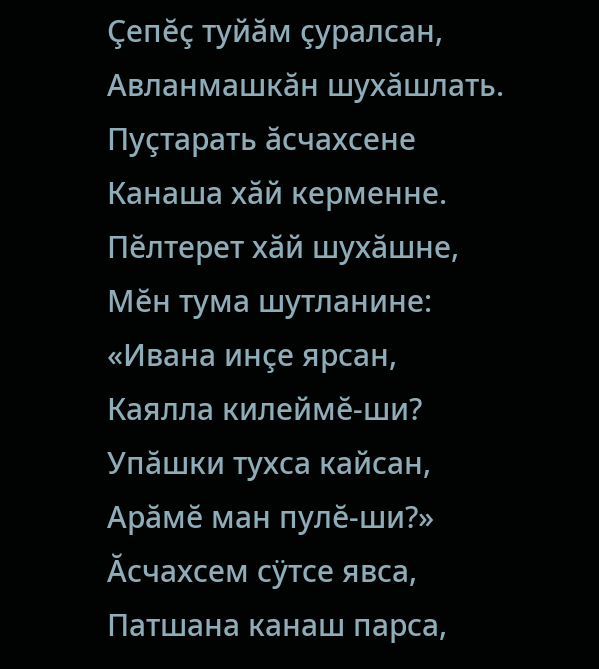Çепĕç туйăм çуралсан,
Авланмашкăн шухăшлать.
Пуçтарать ăсчахсене
Канаша хăй керменне.
Пĕлтерет хăй шухăшне,
Мĕн тума шутланине:
«Ивана инçе ярсан,
Каялла килеймĕ-ши?
Упăшки тухса кайсан,
Арăмĕ ман пулĕ-ши?»
Ăсчахсем сÿтсе явса,
Патшана канаш парса,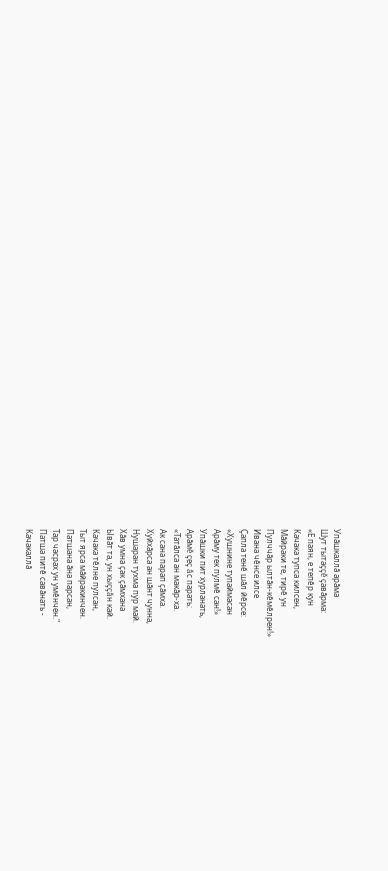Упăшкаллă арăма
Шут тытаççĕ çавăрма:
«Е паян, е тепĕр кун
Качака тупса килсен,
Мăйраки те, тирĕ ун
Пулччăр ылтăн-кĕмĕлрен!»
Ивана чĕнсе илсе
Çапла тенĕ шăл йĕрсе:
«Хушнине тупаймасан
Арăму тек пулмĕ сан!»
Упăшки пит хурланать,
Арăмĕ çеç ăс парать:
«Татăлса ан макăр-ха.
Ак сана парап çăмха.
Хуйхăрса ан шăнт чунна,
Нушаран тухма пур май.
Хăв умна çак çăмхана
Ывăт та, ун хыççăн кай.
Качака тĕлне пулсан,
Тыт ярса мăйракинчен.
Патшана ăна парсан,
Тар часрах ун умĕнчен."
Патша питĕ савăнать -
Качакаллă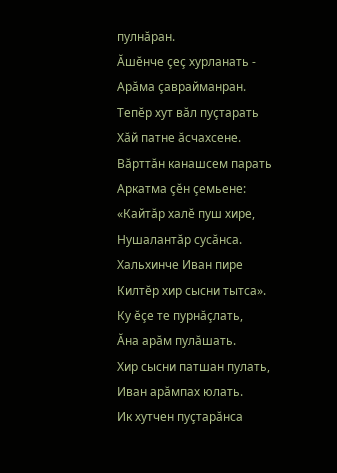пулнăран.
Ăшĕнче çеç хурланать -
Арăма çаврайманран.
Тепĕр хут вăл пуçтарать
Хăй патне ăсчахсене.
Вăрттăн канашсем парать
Аркатма çĕн çемьене:
«Кайтăр халĕ пуш хире,
Нушалантăр сусăнса.
Хальхинче Иван пире
Килтĕр хир сысни тытса».
Ку ĕçе те пурнăçлать,
Ăна арăм пулăшать.
Хир сысни патшан пулать,
Иван арăмпах юлать.
Ик хутчен пуçтарăнса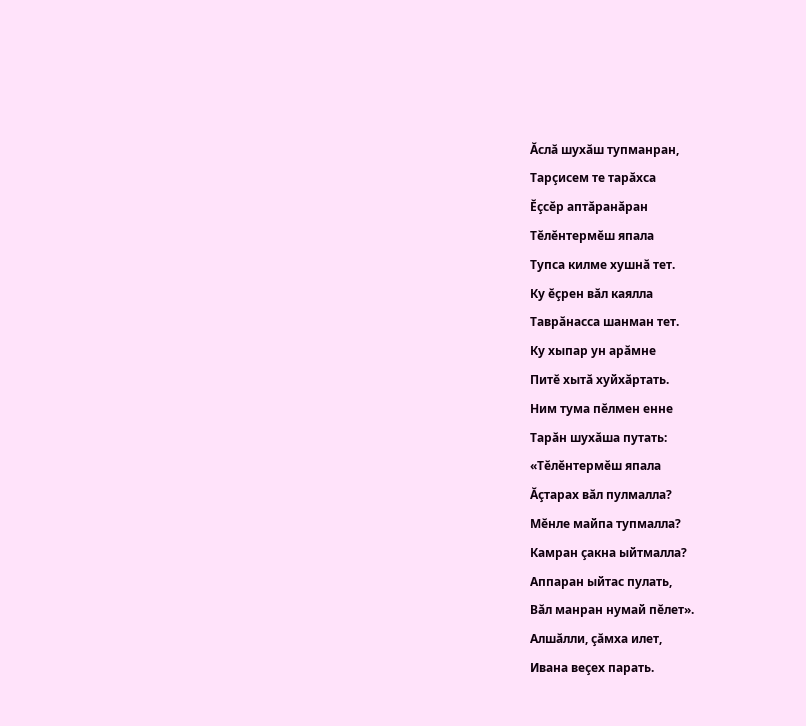Ăслă шухăш тупманран,
Тарçисем те тарăхса
Ĕçсĕр аптăранăран
Тĕлĕнтермĕш япала
Тупса килме хушнă тет.
Ку ĕçрен вăл каялла
Таврăнасса шанман тет.
Ку хыпар ун арăмне
Питĕ хытă хуйхăртать.
Ним тума пĕлмен енне
Тарăн шухăша путать:
«Тĕлĕнтермĕш япала
Ăçтарах вăл пулмалла?
Мĕнле майпа тупмалла?
Камран çакна ыйтмалла?
Аппаран ыйтас пулать,
Вăл манран нумай пĕлет».
Алшăлли, çăмха илет,
Ивана веçех парать.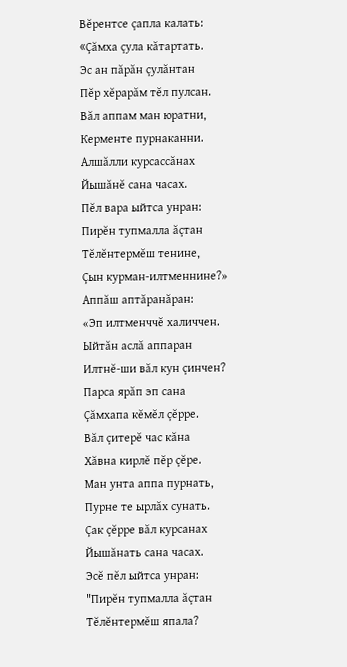Вĕрентсе çапла калать:
«Çăмха çула кăтартать.
Эс ан пăрăн çулăнтан
Пĕр хĕрарăм тĕл пулсан.
Вăл аппам ман юратни,
Керменте пурнаканни.
Алшăлли курсассăнах
Йышăнĕ сана часах.
Пĕл вара ыйтса унран:
Пирĕн тупмалла ăçтан
Тĕлĕнтермĕш тенине,
Çын курман-илтменнине?»
Аппăш аптăранăран:
«Эп илтменччĕ халиччен.
Ыйтăн аслă аппаран
Илтнĕ-ши вăл кун çинчен?
Парса ярăп эп сана
Çăмхапа кĕмĕл çĕрре.
Вăл çитерĕ час кăна
Хăвна кирлĕ пĕр çĕре.
Ман унта аппа пурнать,
Пурне те ырлăх сунать.
Çак çĕрре вăл курсанах
Йышăнать сана часах.
Эсĕ пĕл ыйтса унран:
"Пирĕн тупмалла ăçтан
Тĕлĕнтермĕш япала?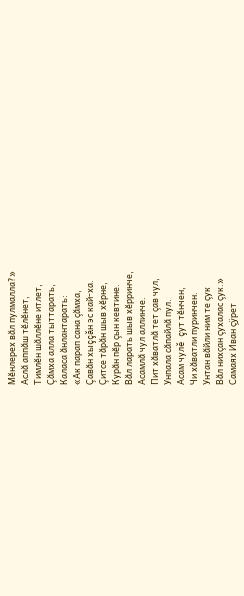Мĕнлерех вăл пулмалла?»
Аслă аппăш тĕлĕнет,
Тимлĕн шăллĕне итлет,
Çăмха алла тыттарать,
Каласа ăнлантарать:
«Ак парап сана çăмха,
Çавăн хыççăн эс кай-ха.
Çитсе тăрăн шыв хĕрне,
Курăн пĕр çын кевтине.
Вăл ларать шыв хĕрринче,
Асамлă чул аллинче.
Пит хăватлă тет çав чул,
Унпала сăпайлă пул.
Асам чулĕ çут тĕнчен,
Чи хăватли пуринчен.
Унтан вăйли ним те çук
Вăл нихçан çухалас çук.»
Самаях Иван çÿрет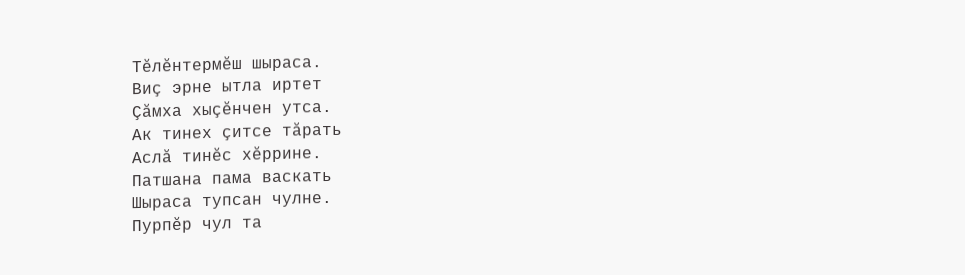Тĕлĕнтермĕш шыраса.
Виç эрне ытла иртет
Çăмха хыçĕнчен утса.
Ак тинех çитсе тăрать
Аслă тинĕс хĕррине.
Патшана пама васкать
Шыраса тупсан чулне.
Пурпĕр чул та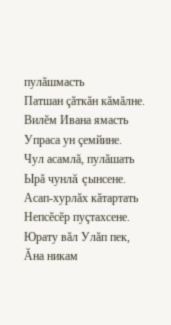пулăшмасть
Патшан çăткăн кăмăлне.
Вилĕм Ивана ямасть
Упраса ун çемйине.
Чул асамлă, пулăшать
Ырă чунлă çынсене.
Асап-хурлăх кăтартать
Непсĕсĕр пуçтахсене.
Юрату вăл Улăп пек,
Ăна никам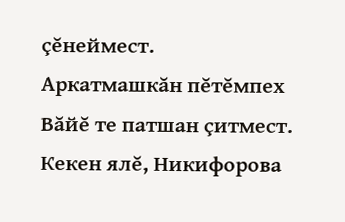çĕнеймест.
Аркатмашкăн пĕтĕмпех
Вăйĕ те патшан çитмест.
Кекен ялĕ, Никифорова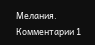Мелания.
Комментарии 1